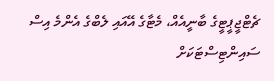ޗެޓްޖީޕީޓީގެ ބާނީއެއް، މެޓާގެ އޭއައި ލެބްގެ އެންމެ އިސް ސައިންޓިސްޓަކަށް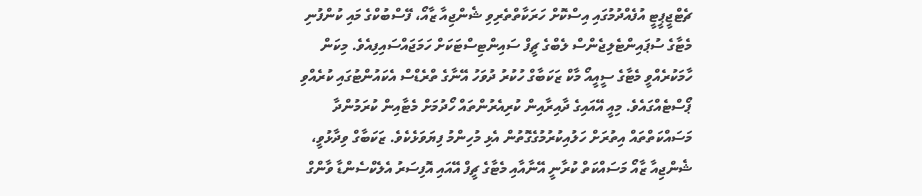ޗެޓްޖީޕީޓީ އުފެއްދުމުގައި އިސްކޮށް ހަރަކާތްތެރިވި ޝެންޖިއާ ޒާއޯ، ފޭސްބުކްގެ މައި ކުންފުނި މެޓާގެ ސުޕައިންޓެލިޖެންސް ލެބްގެ ޗީފް ސައިންޓިސްޓަކަށް ހަމަޖައްސައިފިއެވެ. މިކަން ހާމަކުރެއްވީ މެޓާގެ ސީއީއޯ މާކް ޒަކަބާގް ހުކުރު ދުވަހު އޭނާގެ ތްރެޑްސް އެކައުންޓުގައި ކުރެއްވި ޕޯސްޓެއްގައެވެ. މިއީ އޭއައިގެ ދާއިރާއިން ކުރިއެރުންތައް ހޯދުމަށް މެޓާއިން ކުރަމުންދާ މަސައްކަތްތައް އިތުރަށް ހަލުއިކުރުމުގެގޮތުން އެޅި މުހިންމު ފިޔަވަޅެކެވެ. ޒަކަބާގް ވިދާޅުވީ، ޝެންޖިއާ ޒާއޯ މަސައްކަތް ކުރާނީ އޭނާއާއި މެޓާގެ ޗީފް އޭއައި އޮފިސަރު އެލެކްސެންޑާ ވާންގް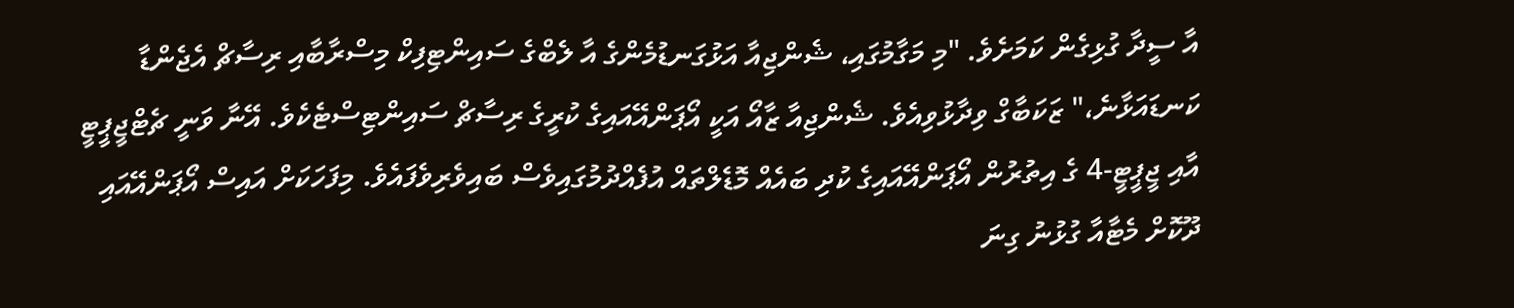އާ ސީދާ ގުޅިގެން ކަމަށެވެ. "މި މަގާމުގައި، ޝެންޖިއާ އަޅުގަނޑުމެންގެ އާ ލެބްގެ ސައިންޓިފިކް މިސްރާބާއި ރިސާޗް އެޖެންޑާ ކަނޑައަޅާނެ،" ޒަކަބާގް ވިދާޅުވިއެވެ. ޝެންޖިއާ ޒާއޯ އަކީ އޯޕަންއޭއައިގެ ކުރީގެ ރިސާޗް ސައިންޓިސްޓެކެވެ. އޭނާ ވަނީ ޗެޓްޖީޕީޓީ އާއި ޖީޕީޓީ-4 ގެ އިތުރުން އޯޕަންއޭއައިގެ ކުދި ބައެއް މޮޑެލްތައް އުފެއްދުމުގައިވެސް ބައިވެރިވެފައެވެ. މިފަހަކަށް އައިސް އޯޕަންއޭއައި ދޫކޮށް މެޓާއާ ގުޅުނު ގިނަ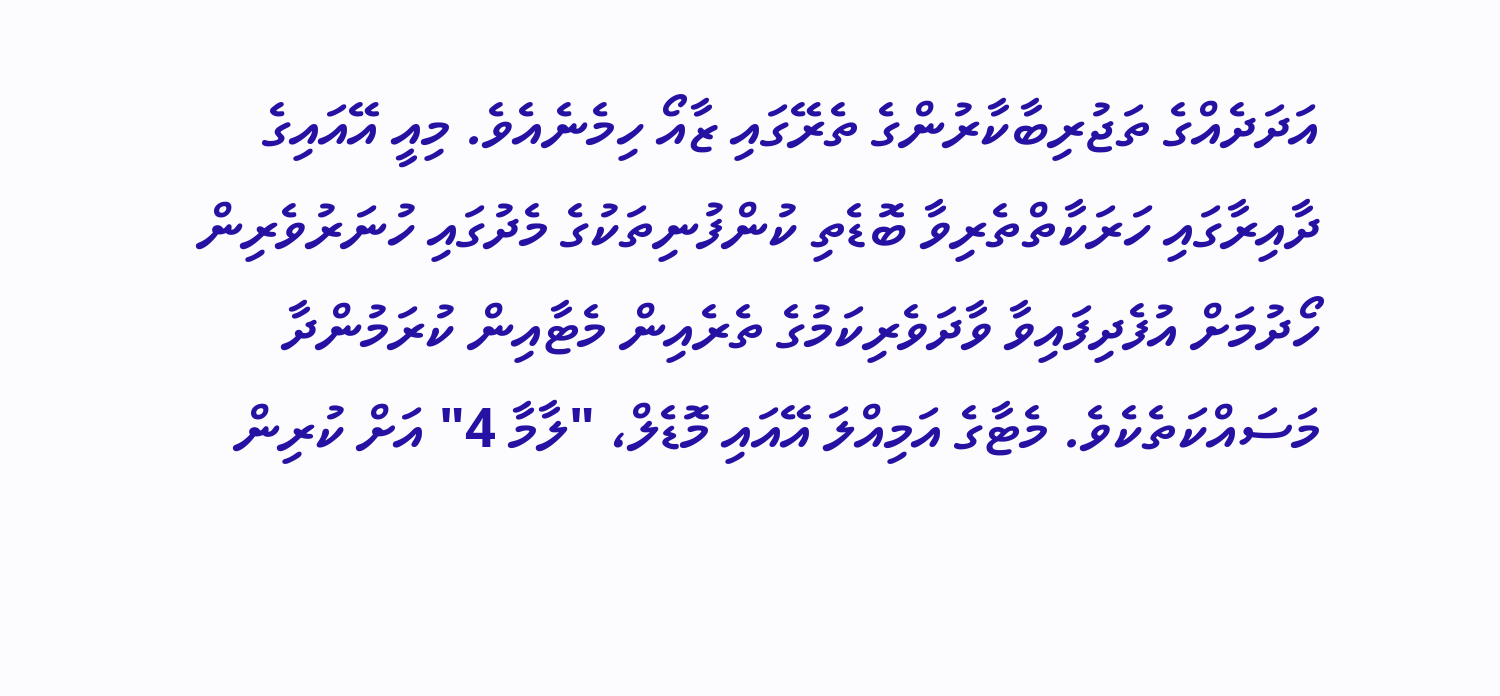އަދަދެއްގެ ތަޖުރިބާކާރުންގެ ތެރޭގައި ޒާއޯ ހިމެނެއެވެ. މިއީ އޭއައިގެ ދާއިރާގައި ހަރަކާތްތެރިވާ ބޮޑެތި ކުންފުނިތަކުގެ މެދުގައި ހުނަރުވެރިން ހޯދުމަށް އުފެދިފައިވާ ވާދަވެރިކަމުގެ ތެރެއިން މެޓާއިން ކުރަމުންދާ މަސައްކަތެކެވެ. މެޓާގެ އަމިއްލަ އޭއައި މޮޑެލް، "ލާމާ 4" އަށް ކުރިން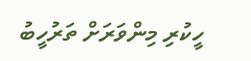ހީކުރި މިންވަރަށް ތަރުހީބު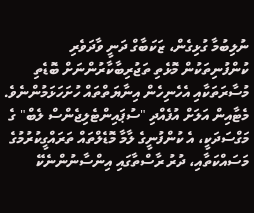ނުލިބުމާ ގުޅިގެން، ޒަކަބާގް ދަނީ ވާދަވެރި ކުންފުނިތަކުން މޮޅެތި ތަޖުރިބާކާރުންނަށް ބޮޑެތި މުސާރަތަކާއި އެހެނިހެން އިނާޔަތްތައް ހުށަހަޅަމުންނެވެ. މެޓާއިން އަލަށް އުފެއްދި "ސުޕައިންޓެލިޖެންސް ލެބް" ގެ މަގްސަދަކީ، އެ ކުންފުނީގެ ލާމާ މޮޑެލްތައް ތަރައްގީކުރުމުގެ މަސައްކަތާއި، ދުރު ރާސްތާގައި އިންސާނުންނެކޭ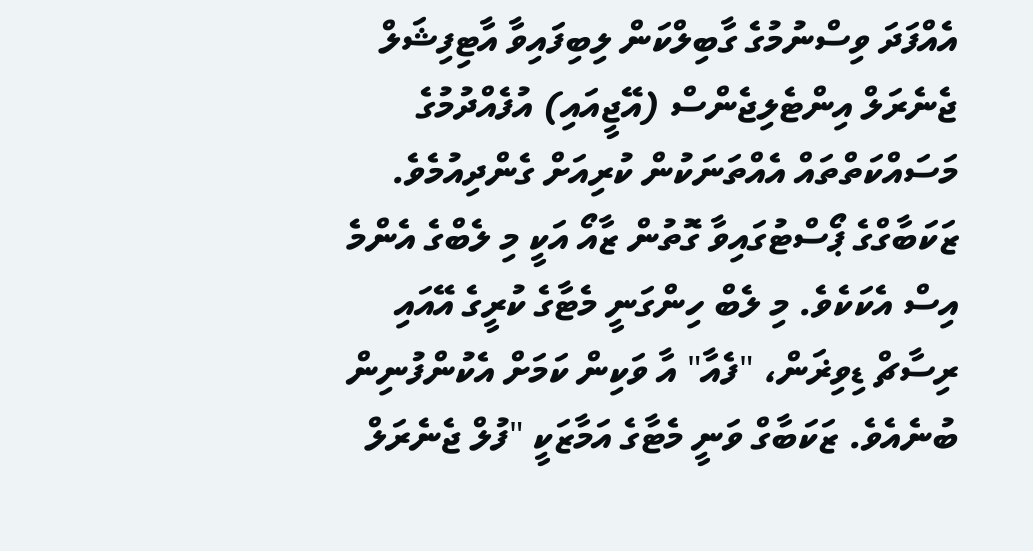އެއްފަދަ ވިސްނުމުގެ ގާބިލްކަން ލިބިފައިވާ އާޓިފިޝަލް ޖެނެރަލް އިންޓެލިޖެންސް (އޭޖީއައި) އުފެއްދުމުގެ މަސައްކަތްތައް އެއްތަނަކުން ކުރިއަށް ގެންދިއުމެވެ. ޒަކަބާގްގެ ޕޯސްޓުގައިވާ ގޮތުން ޒާއޯ އަކީ މި ލެބްގެ އެންމެ އިސް އެކަކެވެ. މި ލެބް ހިންގަނީ މެޓާގެ ކުރީގެ އޭއައި ރިސާޗް ޑިވިޜަން، "ފެއާ" އާ ވަކިން ކަމަށް އެކުންފުނިން ބުނެއެވެ. ޒަކަބާގް ވަނީ މެޓާގެ އަމާޒަކީ "ފުލް ޖެނެރަލް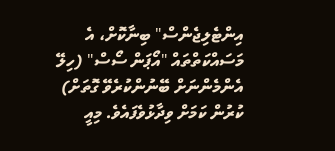އިންޓެލިޖެންސް" ބިނާކޮށް، އެ މަސައްކަތްތައް "އޯޕަން ސޯސް" (ހިލޭ އެންމެންނަށް ބޭނުންކުރެވޭ ގޮތަށް) ކުރުން ކަމަށް ވިދާޅުވެފައެވެ. މިއީ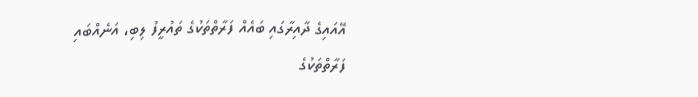އޭއައިގެ ދާއިރާގައި ބައެއް ފަރާތްތަކުގެ ތައުރީފު ލިބި، އަނެއްބައި ފަރާތްތަކުގެ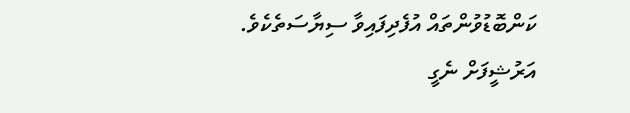ކަންބޮޑުވުންތައް އުފެދިފައިވާ ސިޔާސަތެކެވެ.
އަރުޝީފަށް ނެގީ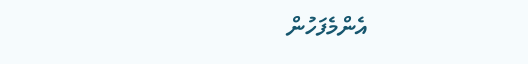އެންމެފަހުން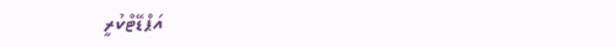އަޕްޑޭޓްކުރީ